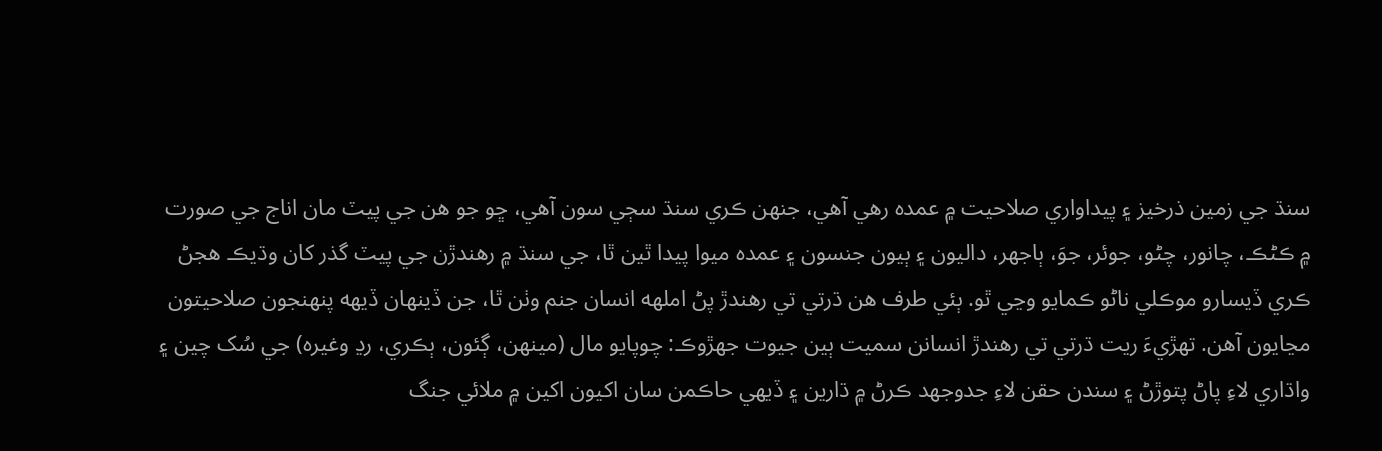سنڌ جي زمين ذرخيز ۽ پيداواري صلاحيت ۾ عمده رھي آهي، جنهن ڪري سنڌ سڄي سون آهي، ڇو جو هن جي پيٽ مان اناج جي صورت ۾ ڪڻڪ، چانور، چڻو، جوئر، جوَ، ٻاجھر، داليون ۽ ٻيون جنسون ۽ عمده ميوا پيدا ٿين ٿا، جي سنڌ ۾ رهندڙن جي پيٽ گذر کان وڌيڪ هجڻ ڪري ڏيسارو موڪلي ناڻو ڪمايو وڃي ٿو. ٻئي طرف هن ڌرتي تي رهندڙ پڻ املهه انسان جنم وٺن ٿا، جن ڏينهان ڏيهه پنهنجون صلاحيتون مڃايون آهن. تهڙيءَ ريت ڌرتي تي رهندڙ انسانن سميت ٻين جيوت جھڙوڪ: چوپايو مال (مينھن، ڳئون، ٻڪري، رڍ وغيرہ) جي سُک چين ۽ واڌاري لاءِ پاڻ پتوڙڻ ۽ سندن حقن لاءِ جدوجهد ڪرڻ ۾ ڌارين ۽ ڏيهي حاڪمن سان اکيون اکين ۾ ملائي جنگ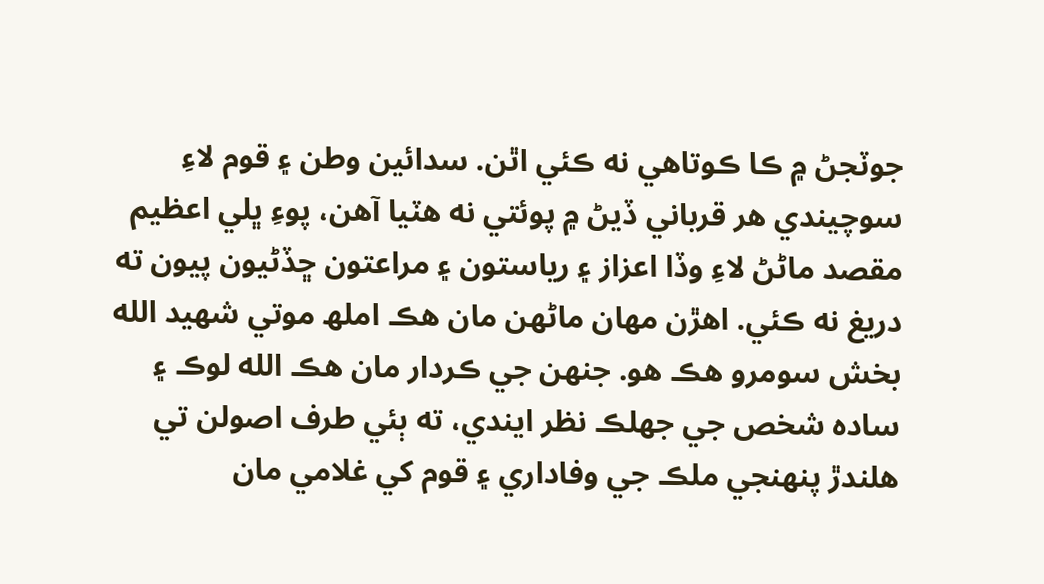جوٽجڻ ۾ ڪا ڪوتاهي نه ڪئي اٿن. سدائين وطن ۽ قوم لاءِ سوچيندي هر قرباني ڏيڻ ۾ پوئتي نه ھٽيا آھن، پوءِ ڀلي اعظيم مقصد ماڻڻ لاءِ وڏا اعزاز ۽ رياستون ۽ مراعتون ڇڏڻيون پيون ته دريغ نه ڪئي. اهڙن مهان ماڻهن مان هڪ املھ موتي شهيد الله بخش سومرو هڪ هو. جنهن جي ڪردار مان هڪ الله لوڪ ۽ ساده شخص جي جهلڪ نظر ايندي، ته ٻئي طرف اصولن تي هلندڙ پنهنجي ملڪ جي وفاداري ۽ قوم کي غلامي مان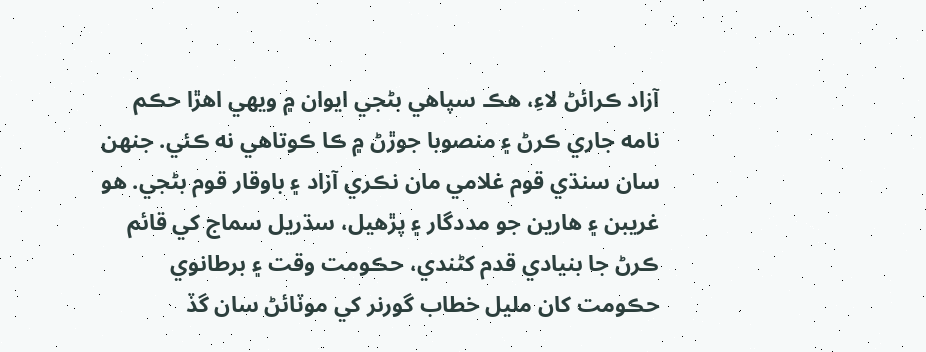آزاد ڪرائڻ لاءِ، هڪ سپاهي بڻجي ايوان ۾ ويهي اهڙا حڪم نامه جاري ڪرڻ ۽ منصوبا جوڙڻ ۾ ڪا ڪوتاھي نه ڪئي. جنهن سان سنڌي قوم غلامي مان نڪري آزاد ۽ باوقار قوم بڻجي. هو غريبن ۽ هارين جو مددگار ۽ پڙهيل، سڌريل سماج کي قائم ڪرڻ جا بنيادي قدم کڻندي، حڪومت وقت ۽ برطانوي حڪومت کان مليل خطاب گورنر کي موٽائڻ سان گڏ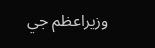وزيراعظم جي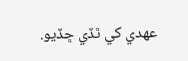عهدي کي ٿڏي ڇڏيو.